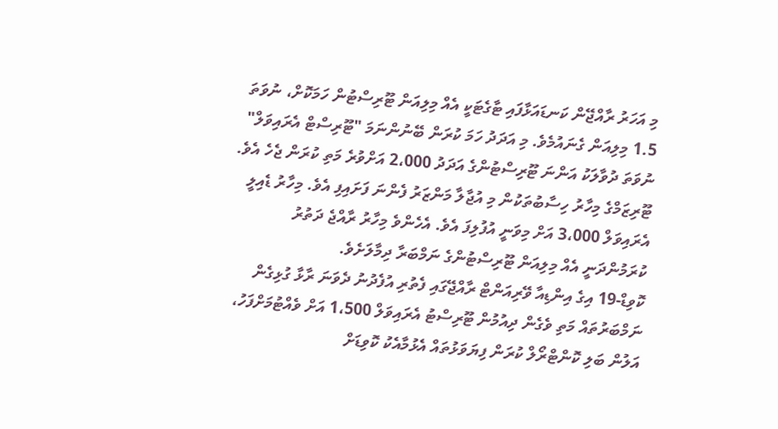މި އަހަރު ރާއްޖޭން ކަނޑައަޅާފައި ޓާގެޓަކީ އެއް މިލިއަން ޓޫރިސްޓުން ހަމަކޮށް، ނުވަތަ 1.5 މިލިއަން ގެނައުމެވެ. މި އަދަދު ހަމަ ކުރަން ބޭނުންނަމަ "ޓޫރިސްޓް އެރައިވަލް" ނުވަތަ ދުވާލަކު އަންނަ ޓޫރިސްޓުންގެ އަދަދު 2،000 އަށްވުރެ މަތި ކުރަން ޖެހެ އެވެ. ޓޫރިޒަމްގެ މިހާރު ހިސާބުތަކުން މި އުޖާލާ މަންޒަރު ފެންނަ ފަށައިފި އެވެ. މިހާރު ޑެއިލީ އެރައިވަލް 3،000 އަށް މިވަނީ އުފުލިފަ އެވެ. އެހެންވެ މިހާރު ރާއްޖެ ދަތުރު ކުރަމުންދަނީ އެއް މިލިއަން ޓޫރިސްޓުންގެ ނަމްބަރާ ދިމާލަށެވެ.
ކޮވިޑް-19 އިގެ އިންޑިއާ ވޭރިއަންޓް ރާއްޖޭގައި ފެތުރި އުފެދުނު ދެވަނަ ރާޅާ ގުޅިގެން ނަމްބަރުތައް މަތި ވެގެން ދިއުމުން ޓޫރިސްޓު އެރައިވަލް 1،500 އަށް ވެއްޓުމަށްފަހު، އަލުން ބަލި ކޮންޓްރޯލް ކުރަން ފިޔަވަޅުތައް އެޅުމާއެކު ކޮވިޑަށް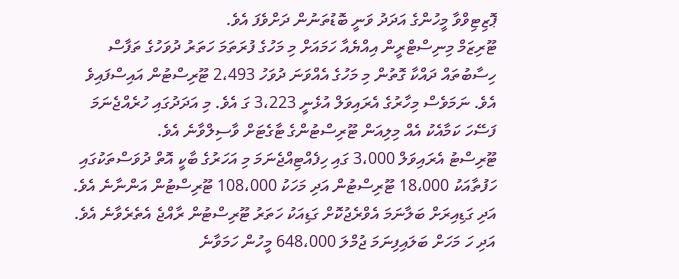ޕޮޒިޓިވްވާ މީހުންގެ އަދަދު ވަނީ ބޮޑުތަނުން ދަށްވެފަ އެވެ.
ޓޫރިޒަމް މިނިސްޓްރީން އިއްޔެއާ ހަމައަށް މި މަހުގެ ފުރަތަމަ ހަތަރު ދުވަހުގެ ތަފާސް ހިސާބުތައް ދައްކާ ގޮތުން މި މަހުގެ އެއްވަނަ ދުވަހު 2،493 ޓޫރިސްޓުން އައިސްފައިވެ އެވެ. ނަމަވެސް މިހާރުގެ އެރައިވަލް އުޅެނީ 3،223 ގަ އެވެ. މި އަދަދުގައި ހުރެއްޖެނަމަ ފަސޭހަ ކަމާއެކު އެއް މިލިއަން ޓޫރިސްޓުންގެ ޓާގެޓަށް ވާސިލްވާނެ އެވެ.
ޓޫރިސްޓު އެރައިވަލް 3،000 ގައި ހިފެއްޓިއްޖެނަމަ މި އަހަރުގެ ބާކީ އޮތް ދުވަސްތަކުގައި ހަފުތާއަކު 18،000 ޓޫރިސްޓުން އަދި މަހަކު 108،000 ޓޫރިސްޓުން އަންނާނެ އެވެ. އަދި ގަޑިއިރަށް ބަލާނަމަ އެވްރެޖުކޮށް ގަޑިއަކު ހަތަރު ޓޫރިސްޓުން ރާއްޖެ އެތެރެވާނެ އެވެ. އަދި ހަ މަހަށް ބަލައިފިނަމަ ޖުމްލަ 648،000 މީހުން ހަމަވާނެ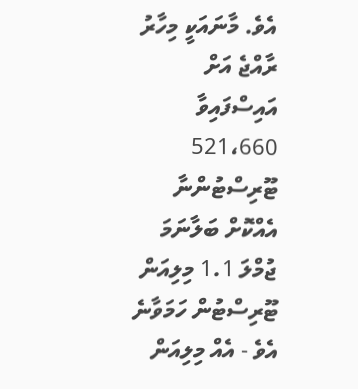އެވެ. މާނައަކީ މިހާރު ރާއްޖެ އަށް އައިސްފައިވާ 521،660 ޓޫރިސްޓުންނާ އެއްކޮށް ބަލާނަމަ ޖުމްލަ 1.1 މިލިއަން ޓޫރިސްޓުން ހަމަވާނެ އެވެ - އެއް މިލިއަން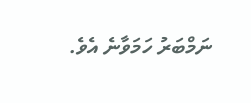ނަމްބަރު ހަމަވާނެ އެވެ.